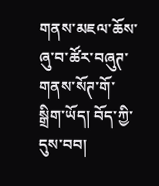གནས་མཇལ་ཆོས་ཞུ་བ་ཚོར་བཞུཊ་གནས་སོཊ་གོ་སྒྲིག་ཡོད། བོད་ཀྱི་དུས་བབ།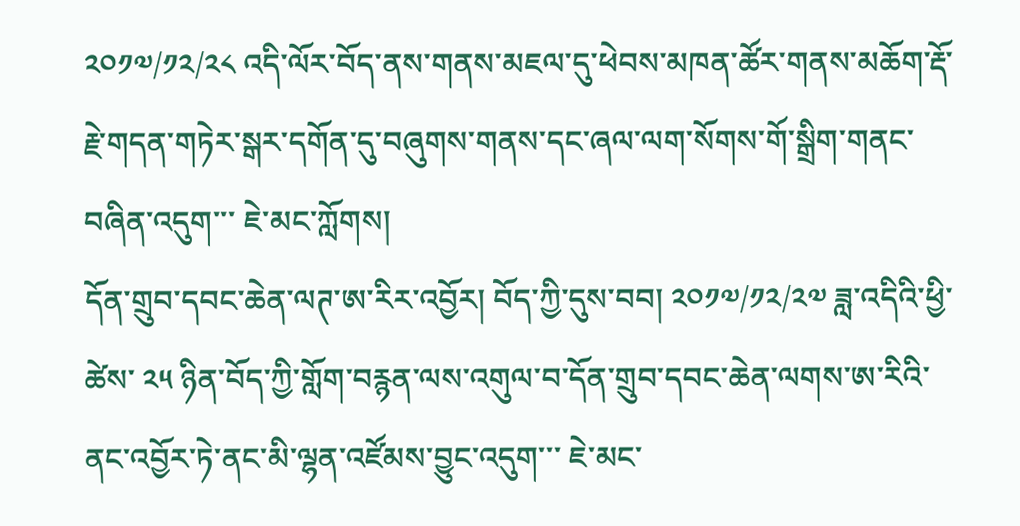༢༠༡༧/༡༢/༢༨ འདི་ལོར་བོད་ནས་གནས་མཇལ་དུ་ཕེབས་མཁན་ཚོར་གནས་མཆོག་རྡོ་རྗེ་གདན་གཏེར་སྒར་དགོན་དུ་བཞུགས་གནས་དང་ཞལ་ལག་སོགས་གོ་སྒྲིག་གནང་བཞིན་འདུག་་་ ཇེ་མང་ཀློགས།
དོན་གྲུབ་དབང་ཆེན་ལཊ་ཨ་རིར་འབྱོར། བོད་ཀྱི་དུས་བབ། ༢༠༡༧/༡༢/༢༧ ཟླ་འདིའི་ཕྱི་ཚེས་ ༢༥ ཉིན་བོད་ཀྱི་གློག་བརྙན་ལས་འགུལ་བ་དོན་གྲུབ་དབང་ཆེན་ལགས་ཨ་རིའི་ནང་འབྱོར་ཏེ་ནང་མི་ལྷན་འཛོམས་བྱུང་འདུག་་་ ཇེ་མང་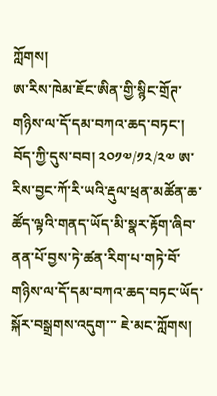ཀློགས།
ཨ་རིས་ཁེམ་ཇོང་ཨིན་གྱི་སྙིང་གྲོཊ་གཉིས་ལ་དོ་དམ་བཀའ་ཆད་བཏང་། བོད་ཀྱི་དུས་བབ། ༢༠༡༧/༡༢/༢༧ ཨ་རིས་བྱང་ཀོ་རི་ཡའི་རྡུལ་ཕྲན་མཚོན་ཆ་ཚོད་ལྟའི་གནད་ཡོད་མི་སྣར་རྟོག་ཞིབ་ནན་པོ་བྱས་ཏེ་ཚན་རིག་པ་གཏེ་བོ་གཉིས་ལ་དོ་དམ་བཀའ་ཆད་བཏང་ཡོད་སྐོར་བསྒྲགས་འདུག་་་ ཇེ་མང་ཀློགས།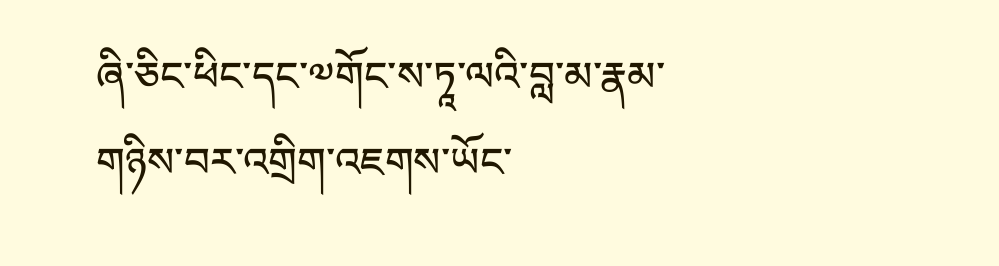ཞི་ཅིང་ཕིང་དང་༧གོང་ས་ཏཱ་ལའི་བླ་མ་རྣམ་གཉིས་བར་འགྲིག་འཇགས་ཡོང་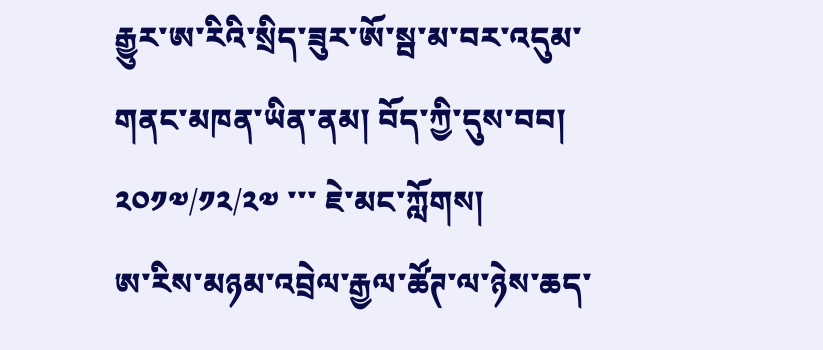རྒྱུར་ཨ་རིའི་སྲིད་ཟུར་ཨོ་སྦ་མ་བར་འདུམ་གནང་མཁན་ཡིན་ནམ། བོད་ཀྱི་དུས་བབ། ༢༠༡༧/༡༢/༢༧ ་་་ ཇེ་མང་ཀློགས།
ཨ་རིས་མཉམ་འབྲེལ་རྒྱལ་ཚོཊ་ལ་ཉེས་ཆད་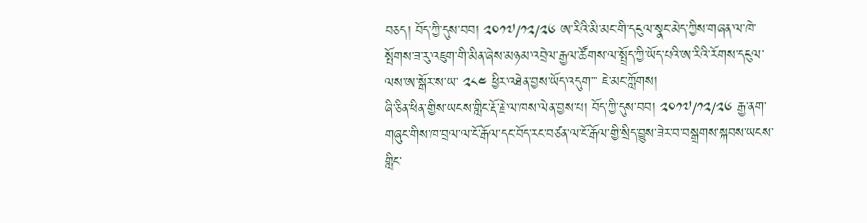བཅད། བོད་ཀྱི་དུས་བབ། ༢༠༡༧/༡༢/༢༦ ཨ་རིའི་མི་མང་གི་དངུལ་སྣང་མེད་ཀྱིས་གཞན་ལ་ཁེ་སྤོགས་ཟ་རུ་འཇུག་གི་མིན་ཞེས་མཉམ་འབྲེལ་རྒྱལ་ཚོགས་ལ་སྤྲོད་ཀྱི་ཡོད་པའི་ཨ་རིའི་རོགས་དངུལ་ལས་ཨ་སྒོར་ས་ཡ་ ༢༨༤ ཕྱིར་འཐེན་བྱས་ཡོད་འདུག་་་ ཇེ་མང་ཀློགས།
ཞི་ཅིན་ཕིན་གྱིས་ཡངས་གླིང་རྡོ་རྗེ་ལ་ཁས་ལེན་བྱས་པ། བོད་ཀྱི་དུས་བབ། ༢༠༡༧/༡༢/༢༦ རྒྱ་ནག་གཞུང་གིས་ཁ་བྲལ་ལ་ངོ་རྒོལ་དང་བོད་རང་བཙན་ལ་ངོ་རྒོལ་གྱི་སྲིད་བྱུས་ཟེར་བ་བསྒྲགས་སྐབས་ཡངས་གླིང་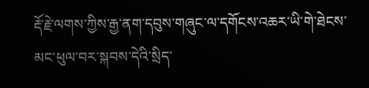རྡོ་རྗེ་ལགས་ཀྱིས་རྒྱ་ནག་དབུས་གཞུང་ལ་དགོངས་འཆར་ཡི་གེ་ཐེངས་མང་ཕུལ་བར་སྐབས་དེའི་སྲིད་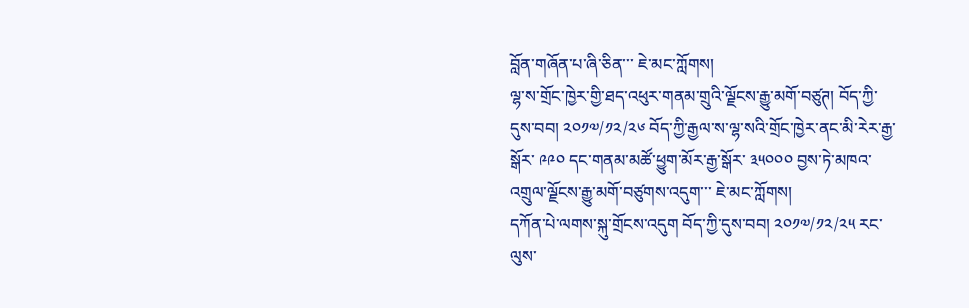བློན་གཞོན་པ་ཞི་ཅིན་་་ ཇེ་མང་ཀློགས།
ལྷ་ས་གྲོང་ཁྱེར་གྱི་ཐད་འཕུར་གནམ་གྲུའི་ལྗོངས་རྒྱུ་མགོ་བཙུཊ། བོད་ཀྱི་དུས་བབ། ༢༠༡༧/༡༢/༢༦ བོད་ཀྱི་རྒྱལ་ས་ལྷ་སའི་གྲོང་ཁྱེར་ནང་མི་རེར་རྒྱ་སྒོར་ ༩༩༠ དང་གནམ་མཚོ་ཕྱུག་མོར་རྒྱ་སྒོར་ ༣༥༠༠༠ བྱས་ཏེ་མཁའ་འགྲུལ་ལྗོངས་རྒྱུ་མགོ་བཙུགས་འདུག་་་ ཇེ་མང་ཀློགས།
དཀོན་པེ་ལགས་སྐུ་གྲོངས་འདུག བོད་ཀྱི་དུས་བབ། ༢༠༡༧/༡༢/༢༥ རང་ལུས་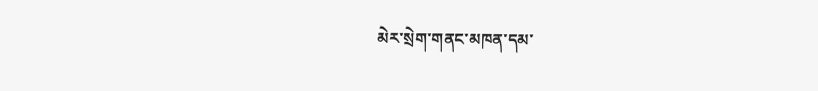མེར་སྲེག་གནང་མཁན་དམ་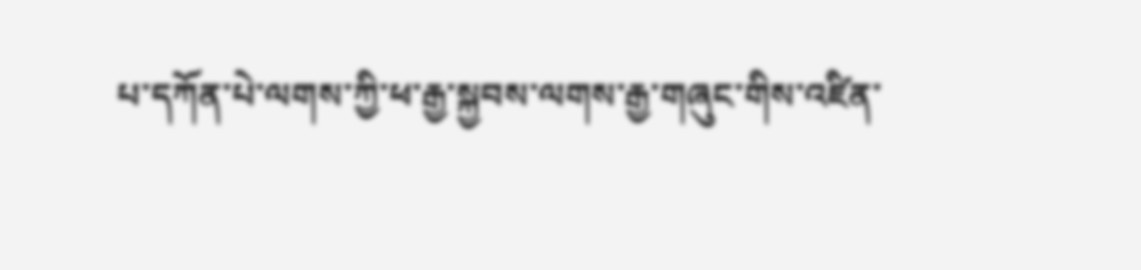པ་དཀོན་པེ་ལགས་ཀྱི་ཕ་རྒྱ་སྐྱབས་ལགས་རྒྱ་གཞུང་གིས་འཛིན་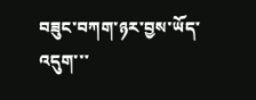བཟུང་བཀག་ཉར་བྱས་ཡོད་འདུག་་་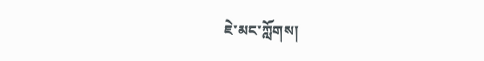ཇེ་མང་ཀློགས།